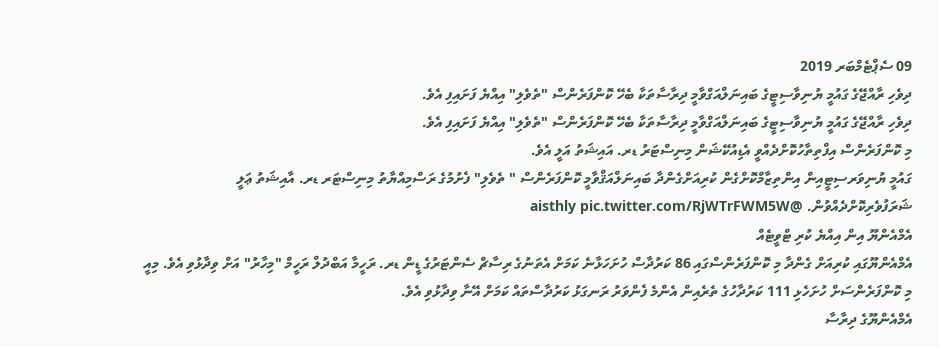09 ސެޕްޓެމްބަރ 2019
ދިވެހި ރާއްޖޭގެ ގައުމީ ޔުނިވާސިޓީގެ ބައިނަލްއަގްވާމީ ދިރާސާތަކާ ބެހޭ ކޮންފަރެންސް "ތެވެލި" އިއްޔެ ފަށައިފި އެވެ.
ދިވެހި ރާއްޖޭގެ ގައުމީ ޔުނިވާސިޓީގެ ބައިނަލްއަގްވާމީ ދިރާސާތަކާ ބެހޭ ކޮންފަރެންސް "ތެވެލި" އިއްޔެ ފަށައިފި އެވެ.
މި ކޮންފަރެންސް އިފްތިތާހުކޮށްދެއްވީ އެޑިއުކޭޝަން މިނިސްޓަރު ޑރ. އައިޝަތު އަލީ އެވެ.
ގައުމީ ޔުނިވަރސިޓީއިން އިންތިޒާމްކޮށްގެން ކުރިއަށްގެންދާ ބައިނަލްއަޤްވާމީ ކޮންފަރެންސް " ތެވެލި" ފެށުމުގެ ރަސްމިއްޔާތު މިނިސްޓަރ ޑރ. އާއިޝަތު ޢަލީ ޝަރަފުވެރިކޮށްދެއްވުން. @aisthly pic.twitter.com/RjWTrFWM5W
އެމްއެންޔޫ އިން އިއްޔެ ކުރި ޓްވީޓެއް
އެމްއެންޔޫގައި ކުރިއަށް ގެންދާ މި ކޮންފަރެންސްގައި 86 ކަރުދާސް ހުށަހަޅާނެ ކަމަށް އެތަނުގެ ރިސާޗް ސެންޓަރުގެ ޑީން ޑރ. ރަހީމާ އަބްދުލް ރަހީމް "މިހާރު" އަށް ވިދާޅުވި އެވެ. މިއީ މި ކޮންފަރެންސަށް ހުށަހެޅި 111 ކަރުދާހުގެ ތެރެއިން އެންމެ ފެންވަރު ރަނގަޅު ކަރުދާސްތައް ކަމަށް އޭނާ ވިދާޅުވި އެވެ.
އެމްއެންޔޫގެ ދިރާސާ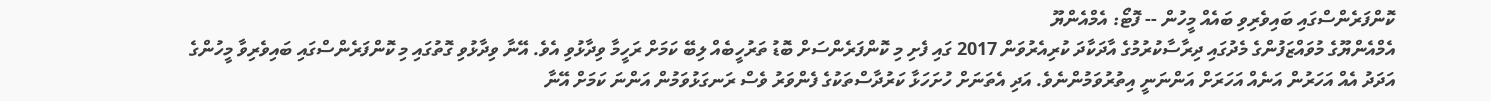ކޮންފަރެންސްގައި ބައިވެރިވި ބައެއް މީހުން -- ފޮޓޯ: އެމްއެންޔޫ
އެމްއެންޔޫގެ މުވައްޒަފުންގެ މެދުގައި ދިރާސާކުރުމުގެ އާދަކާދަ ކުރިއެރުވަން 2017 ގައި ފެށި މި ކޮންފަރެންސަށް ބޮޑު ތަރުހީބެއް ލިބޭ ކަމަށް ރަހީމާ ވިދާޅުވި އެވެ. އޭނާ ވިދާޅުވި ގޮތުގައި މި ކޮންފަރެންސްގައި ބައިވެރިވާ މީހުންގެ އަދަދު އެއް އަހަރުން އަނެއް އަހަރަށް އަންނަނީ އިތުރުވަމުންނެވެ. އަދި އެތަނަށް ހުށަހަޅާ ކަރުދާސްތަކުގެ ފެންވަރު ވެސް ރަނގަޅުވަމުން އަންނަ ކަމަށް އޭނާ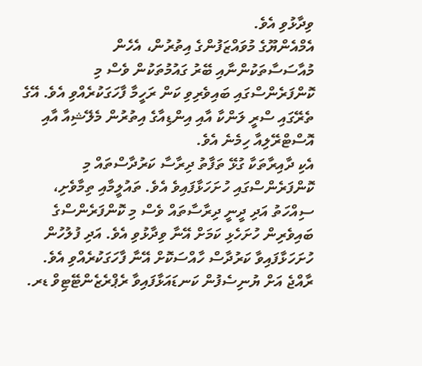ވިދާޅުވި އެވެ.
އެމްއެންޔޫގެ މުވައްޒަފުންގެ އިތުރުން، އެހެން މުއާސަސާތަކުންނާއި ބޭރު ގައުމުތަކުން ވެސް މި ކޮންފަރެންސްގައި ބައިވެރިވި ކަން ރަހީމާ ފާހަގަކުރެއްވި އެވެ. އޭގެ ތެރޭގައި ސްރީ ލަންކާ އާއި އިންޑިއާގެ އިތުރުން މެލޭޝިއާ އާއި އޮސްޓްރޭލިއާ ހިމެނެ އެވެ.
އެކި ދާއިރާތަކާ ގުޅޭ ތަފާތު ދިރާސާ ކަރުދާސްތައް މި ކޮންފަރެންސްގައި ހުށަހަޅާފައިވެ އެވެ. ތައުލީމާއި ތިމާވެށި، ސިއްހަތު އަދި ދީނީ ދިރާސާތައް ވެސް މި ކޮންފަރެންސްގެ ބައިވެރިން ހުށަހެޅި ކަމަށް އޭނާ ވިދާޅުވި އެވެ. އަދި ފުލުހުން ހުށަހަޅާފައިވާ ކަރުދާސް ހާއްސަކޮށް އޭނާ ފާހަގަކުރެއްވި އެވެ.
ރާއްޖެ އަށް ޔުނިސެފުން ކަނޑައަޅާފައިވާ ރެޕްރެޒެންޓޭޓިވް ޑރ.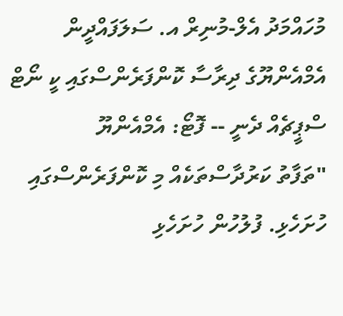މުހައްމަދު އެލް-މުނިރް އ. ސަލަފައްދީން އެމްއެންޔޫގެ ދިރާސާ ކޮންފަރެންސްގައި ކީ ނޯޓް ސްޕީޗެއް ދެނީ -- ފޮޓޯ: އެމްއެންޔޫ
"ތަފާތު ކަރުދާސްތަކެއް މި ކޮންފަރެންސްގައި ހުށަހެޅި. ފުލުހުން ހުށަހެޅި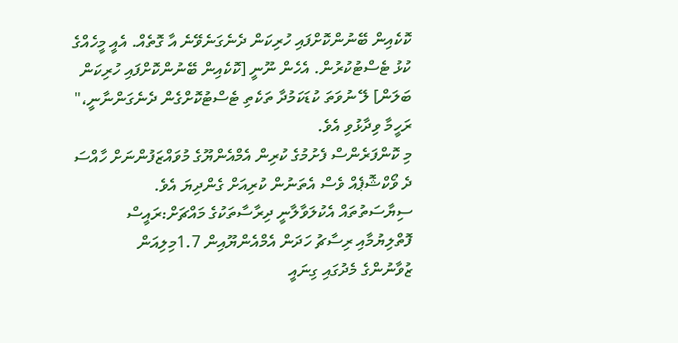ކޮކެއިން ބޭނުންކޮށްފައި ހުރިކަން ދެނެގަނެވޭނެ އާ ގޮތެއް. އެއީ މީހެއްގެ ކުޅު ޓެސްޓުކުރުން. އެހެން ނޫނީ [ކޮކެއިން ބޭނުންކޮށްފައި ހުރިކަން ބަލަން] ލޭ ނުވަތަ ކުޑަކަމުދާ ތަކެތި ޓެސްޓުކޮށްގެން ދެނެގަންނާނީ،" ރަހީމާ ވިދާޅުވި އެވެ.
މި ކޮންފަރެންސް ފެށުމުގެ ކުރިން އެމްއެންޔޫގެ މުވައްޒަފުންނަށް ހާއްސަ ދެ ވޯކްޝޮޕެއް ވެސް އެތަނުން ކުރިއަށް ގެންދިޔަ އެވެ.
ސިޔާސަތުތައް އެކުލަވާލާނީ ދިރާސާތަކުގެ މައްޗަށް:ރައީސް
ފޮތްލިޔުމާއި ރިސާޗު ހަދަން އެމްއެންޔޫއިން 1.7މިލިއަން
ޒުވާނުންގެ މެދުގައި ގިނައީ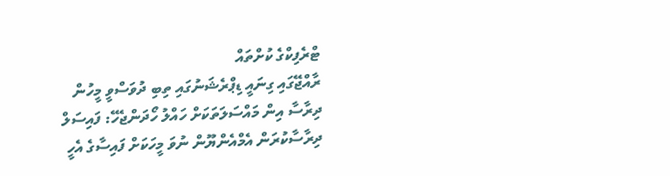ޓްރެފިކްގެ ކުށްތައް
ރާއްޖޭގައި ގިނައީ ޑިޕްރެޝަނުގައި ތިބި ދުވަސްވީ މީހުން
ދިރާސާ އިން މައްސަލަތަކަށް ހައްލު ހޯދަންޖެހޭ: ފައިސަލް
ދިރާސާކުރަން އެމްއެންޔޫން ނުވަ މީހަކަށް ފައިސާގެ އެހީ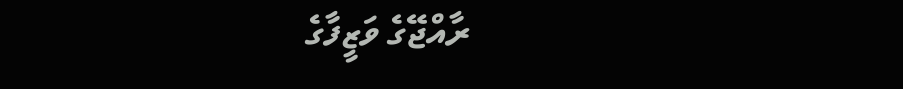ރާއްޖޭގެ ވަޒީފާގެ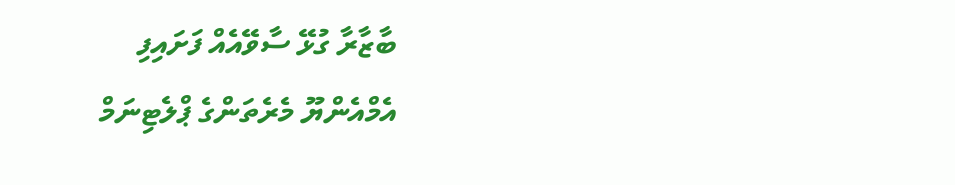ބާޒާރާ ގުޅޭ ސާވޭއެއް ފަށައިފި
އެމްއެންޔޫ މެރެތަންގެ ޕްލެޓިނަމް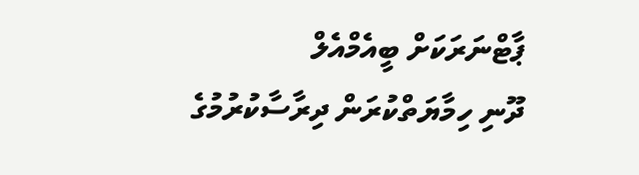ޕާޓްނަރަކަށް ބީއެމްއެލް
ދޫނި ހިމާޔަތްކުރަން ދިރާސާކުރުމުގެ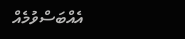އެއްބަސްވުމެއް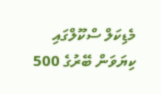މެޑިކަލް ސްކޫލްގައި ކިޔަވަން ބޭރުގެ 500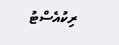ރިކުއެސްޓު